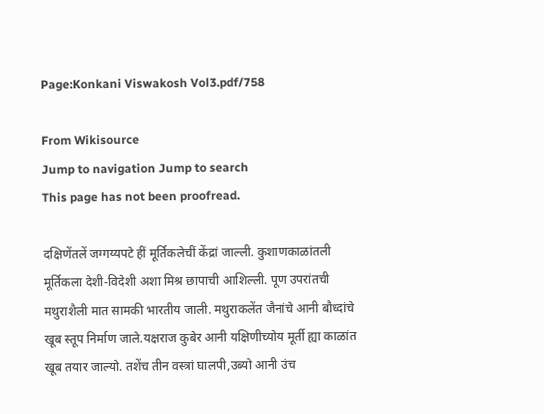Page:Konkani Viswakosh Vol3.pdf/758

From Wikisource
Jump to navigation Jump to search
This page has not been proofread.

दक्षिणेंतलें जग्गय्यपटे हीं मूर्तिकलेचीं केंद्रां जाल्ली. कुशाणकाळांतली मूर्तिकला देशी-विदेशी अशा मिश्र छापाची आशिल्ली. पूण उपरांतची मथुराशैली मात सामकी भारतीय जाली. मथुराकलेंत जैनांचे आनी बौध्दांचे खूब स्तूप निर्माण जाले.यक्षराज कुबेर आनी यक्षिणीच्योय मूर्ती ह्या काळांत खूब तयार जाल्यो. तशेंच तीन वस्त्रां घालपी,उब्यो आनी उंच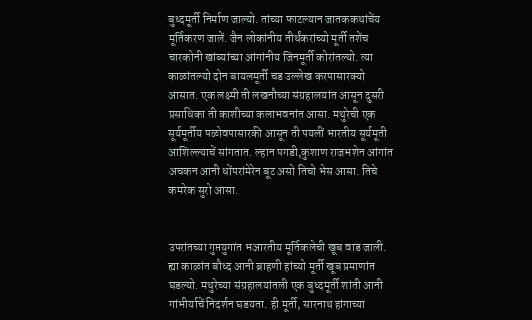बुध्दमूर्ती निर्माण जाल्यो. तांच्या फाटल्यान जातककथांचेंय मूर्तिकरण जालें. जैन लोकांनीय तीर्थंकरांच्यो मूर्ती तशेंच चारकोनी खांब्यांच्या आंगांनीय जिनमूर्ती कोरांतल्यो. त्या काळांतल्यो दोन बायलमूर्ती चड उल्लेख करपासारक्यो आसात. एक लक्ष्मी ती लखनौच्या संग्रहालयांत आसून दुसरी प्रसाधिका ती काशीच्या कलाभवनांत आसा. मथुरेची एक सूर्यमूर्तीय पळोवपासारकी आसून ती पयलीं भारतीय सूर्यमूती आशिल्ल्याचें सांगतात. ल्हान पगडी,कुशाण राजभशेन आंगांत अचकन आनी धोंपरांमेरेन बूट असो तिचो भेस आसा. तिचे कमरेक सुरो आसा.


उपरांतच्या गुप्तयुगांत भआरतीय मूर्तिकलेची खूब वाड जाली. ह्या काळांत बौध्द आनी ब्राहणी हांच्यो मूर्ती खूब प्रमाणांत घडल्यो. मथुरेच्या संग्रहालयांतली एक बुध्दमूर्ती शांती आनी गांभीर्याचें निदर्शन घडयता. ही मूर्ती, सारनाथ हांगाच्या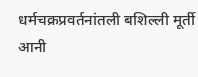धर्मचक्रप्रवर्तनांतली बशिल्ली मूर्ती आनी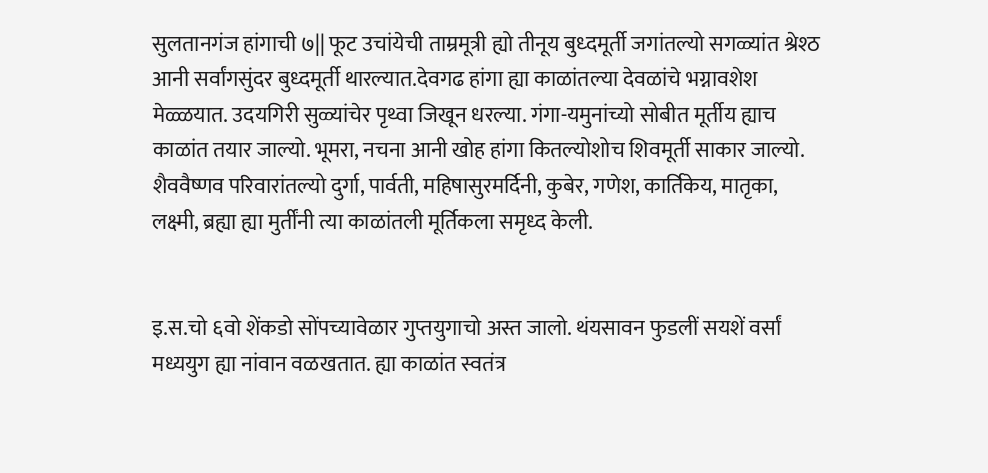सुलतानगंज हांगाची ७|| फूट उचांयेची ताम्रमूत्री ह्यो तीनूय बुध्दमूर्ती जगांतल्यो सगळ्यांत श्रेश्ठ आनी सर्वांगसुंदर बुध्दमूर्ती थारल्यात.देवगढ हांगा ह्या काळांतल्या देवळांचे भग्नावशेश मेळ्ळयात. उदयगिरी सुळ्यांचेर पृथ्वा जिखून धरल्या. गंगा-यमुनांच्यो सोबीत मूर्तीय ह्याच काळांत तयार जाल्यो. भूमरा, नचना आनी खोह हांगा कितल्योशोच शिवमूर्ती साकार जाल्यो. शैववैष्णव परिवारांतल्यो दुर्गा, पार्वती, महिषासुरमर्दिनी, कुबेर, गणेश, कार्तिकेय, मातृका, लक्ष्मी, ब्रह्या ह्या मुर्तींनी त्या काळांतली मूर्तिकला समृध्द केली.


इ.स.चो ६वो शेंकडो सोंपच्यावेळार गुप्तयुगाचो अस्त जालो. थंयसावन फुडलीं सयशें वर्सां मध्ययुग ह्या नांवान वळखतात. ह्या काळांत स्वतंत्र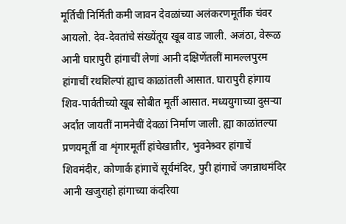मूर्तिची निर्मिती कमी जावन देवळांच्या अलंकरणमूर्तींक चंवर आयलो. देव-देवतांचे संख्येंतूय खूब वाड जाली. अजंठा, वेरूळ आनी घारापुरी हांगाचीं लेणां आनी दक्षिणेंतलीं मामल्लपुरम हांगाचीं रथशिल्पां ह्याच काळांतली आसात. घारापुरी हांगाय शिव-पार्वतीच्यो खूब सोबीत मूर्ती आसात. मध्ययुगाच्या दुसऱ्या अर्दांत जायतीं नामनेचीं देवळां निर्माण जाली. ह्या काळांतल्या प्रणयमूर्ती वा शृंगारमूर्ती हांचेखातीर, भुवनेश्र्वर हांगाचें शिवमंदीर, कोणार्क हांगाचें सूर्यमंदिर, पुरी हांगाचें जगन्नाथमंदिर आनी खजुराहो हांगाच्या कंदरिया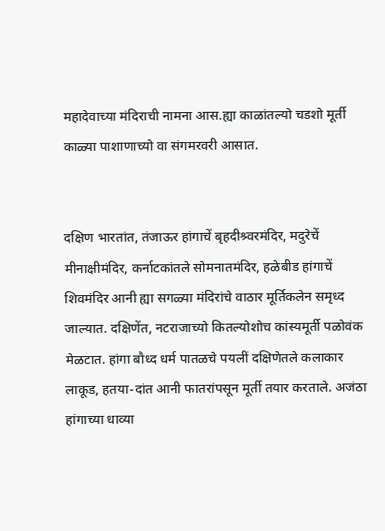महादेवाच्या मंदिराची नामना आस.ह्या काळांतल्यो चडशो मूर्ती काळ्या पाशाणाच्यो वा संगमरवरी आसात.


दक्षिण भारतांत, तंजाऊर हांगाचें बृहदीश्र्वरमंदिर, मदुरेचें मीनाक्षीमंदिर, कर्नाटकांतले सोमनातमंदिर, हळेबीड हांगाचें शिवमंदिर आनी ह्या सगळ्या मंदिरांचे वाठार मूर्तिकलेन समृध्द जाल्यात. दक्षिणेंत, नटराजाच्यो कितल्योशोच कांस्यमूर्ती पळोवंक मेळटात. हांगा बौध्द धर्म पातळचे पयलीं दक्षिणेतले कलाकार लाकूड, हतया-दांत आनी फातरांपसून मूर्ती तयार करताले. अजंठा हांगाच्या धाव्या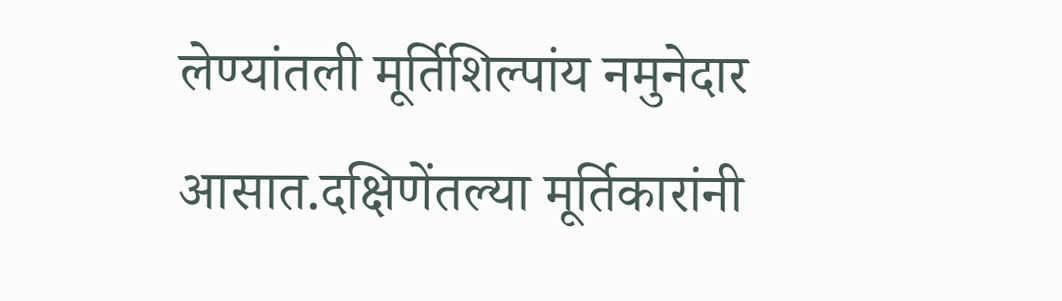लेण्यांतली मूर्तिशिल्पांय नमुनेदार आसात.दक्षिणेंतल्या मूर्तिकारांनी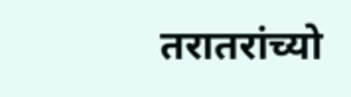तरातरांच्यो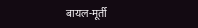बायल-मूर्ती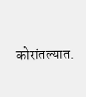कोरांतल्यात.